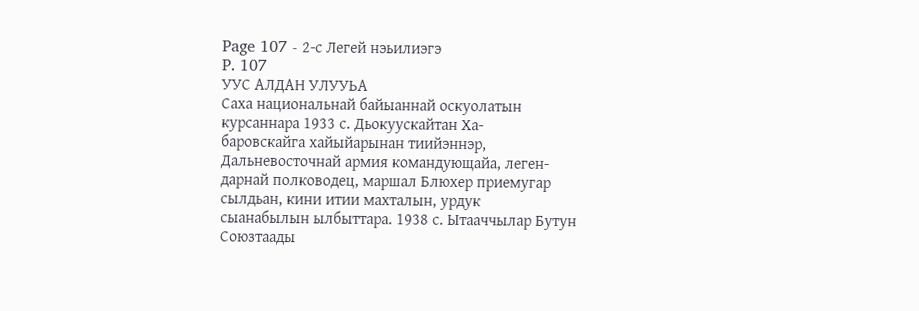Page 107 - 2-с Легей нэьилиэгэ
P. 107
УУС АЛДАН УЛУУЬА
Саха национальнай байыаннай оскуолатын курсаннара 1933 с. Дьокуускайтан Ха-
баровскайга хайыйарынан тиийэннэр, Дальневосточнай армия командующайа, леген-
дарнай полководец, маршал Блюхер приемугар сылдьан, кини итии махталын, урдук
сыанабылын ылбыттара. 1938 с. Ытааччылар Бутун Союзтаады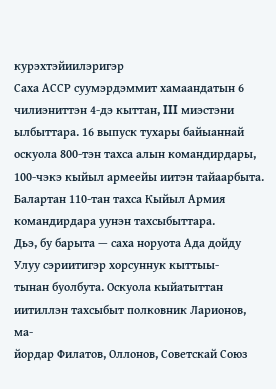курэхтэйиилэригэр
Саха АССР суумэрдэммит хамаандатын 6 чилиэниттэн 4-дэ кыттан, III миэстэни
ылбыттара. 16 выпуск тухары байыаннай оскуола 800-тэн тахса алын командирдары,
100-чэкэ кыйыл армеейы иитэн тайаарбыта. Балартан 110-тан тахса Кыйыл Армия
командирдара уунэн тахсыбыттара.
Дьэ, бу барыта — саха норуота Ада дойду Улуу сэриитигэр хорсуннук кыттыы-
тынан буолбута. Оскуола кыйатыттан иитиллэн тахсыбыт полковник Ларионов, ма-
йордар Филатов, Оллонов, Советскай Союз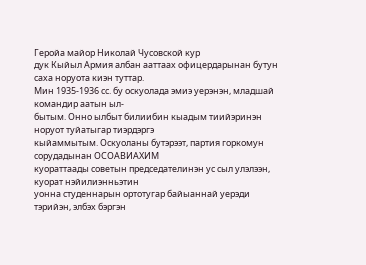Геройа майор Николай Чусовской кур
дук Кыйыл Армия албан ааттаах офицердарынан бутун саха норуота киэн туттар.
Мин 1935-1936 сс. бу оскуолада эмиэ уерэнэн, младшай командир аатын ыл-
бытым. Онно ылбыт билиибин кыадым тиийэринэн норуот туйатыгар тиэрдэргэ
кыйаммытым. Оскуоланы бутэрээт, партия горкомун сорудадынан ОСОАВИАХИМ
куораттаады советын председателинэн ус сыл улэлээн, куорат нэйилиэнньэтин
уонна студеннарын ортотугар байыаннай уерэди тэрийэн, элбэх бэргэн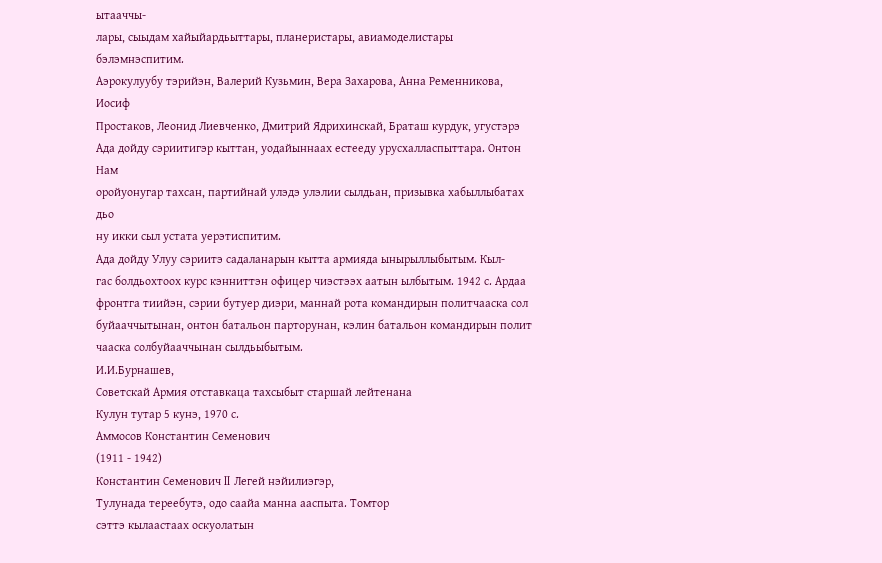ытааччы-
лары, сыыдам хайыйардьыттары, планеристары, авиамоделистары бэлэмнэспитим.
Аэрокулуубу тэрийэн, Валерий Кузьмин, Вера Захарова, Анна Ременникова, Иосиф
Простаков, Леонид Лиевченко, Дмитрий Ядрихинскай, Браташ курдук, угустэрэ
Ада дойду сэриитигэр кыттан, уодайыннаах естееду урусхалласпыттара. Онтон Нам
оройуонугар тахсан, партийнай улэдэ улэлии сылдьан, призывка хабыллыбатах дьо
ну икки сыл устата уерэтиспитим.
Ада дойду Улуу сэриитэ садаланарын кытта армияда ынырыллыбытым. Кыл-
гас болдьохтоох курс кэнниттэн офицер чиэстээх аатын ылбытым. 1942 с. Ардаа
фронтга тиийэн, сэрии бутуер диэри, маннай рота командирын политчааска сол
буйааччытынан, онтон батальон парторунан, кэлин батальон командирын полит
чааска солбуйааччынан сылдьыбытым.
И.И.Бурнашев,
Советскай Армия отставкаца тахсыбыт старшай лейтенана
Кулун тутар 5 кунэ, 1970 с.
Аммосов Константин Семенович
(1911 - 1942)
Константин Семенович II Легей нэйилиэгэр,
Тулунада тереебутэ, одо саайа манна ааспыта. Томтор
сэттэ кылаастаах оскуолатын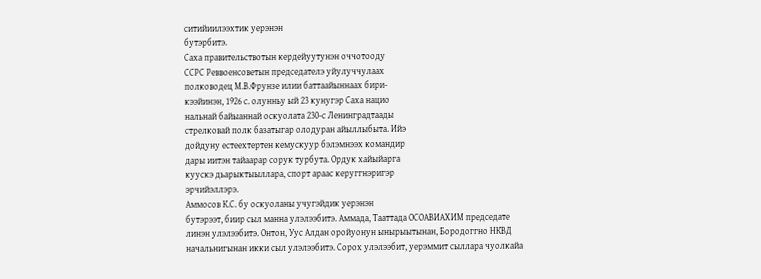ситийиилээхтик уерэнэн
бутэрбитэ.
Саха правительствотын кердейуутунэн оччотооду
ССРС Реввоенсоветын председателэ уйулуччулаах
полководец М.В.Фрунзе илии баттаайыннаах бири-
кээйинэн, 1926 с. олунньу ый 23 кунугэр Саха нацио
нальнай байыаннай оскуолата 230-с Ленинградтаады
стрелковай полк базатыгар олодуран айыллыбыта. Ийэ
дойдуну естеехтертен кемускуур бэлэмнээх командир
дары иитэн тайаарар сорук турбута. Ордук хайыйарга
куускэ дьарыктыыллара, спорт араас керуггнэригэр
эрчийэллэрэ.
Аммосов К.С. бу оскуоланы учугэйдик уерэнэн
бутэрээт, биир сыл манна улэлээбитэ. Аммада, Тааттада ОСОАВИАХИМ председате
линэн улэлээбитэ. Онтон, Уус Алдан оройуонун ынырыытынан, Бородоггно НКВД
начальнигынан икки сыл улэлээбитэ. Сорох улэлээбит, уерэммит сыллара чуолкайа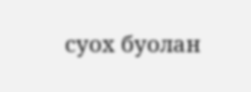суох буолан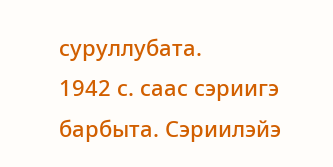суруллубата.
1942 с. саас сэриигэ барбыта. Сэриилэйэ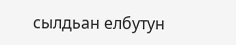сылдьан елбутун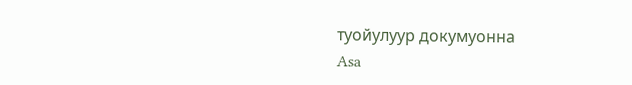туойулуур докумуонна
Asa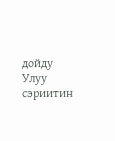дойду Улуу сэриитин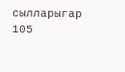сылларыгар 105